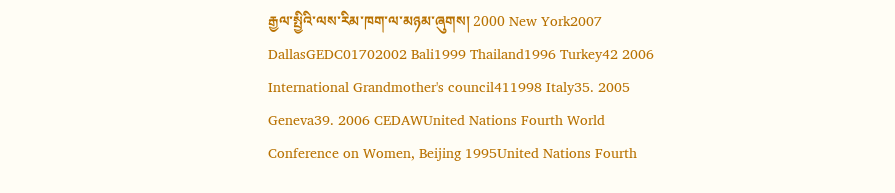རྒྱལ་སྤྱིའི་ལས་རིམ་ཁག་ལ་མཉམ་ཞུགས། 2000 New York2007 DallasGEDC01702002 Bali1999 Thailand1996 Turkey42 2006 International Grandmother's council411998 Italy35. 2005 Geneva39. 2006 CEDAWUnited Nations Fourth World Conference on Women, Beijing 1995United Nations Fourth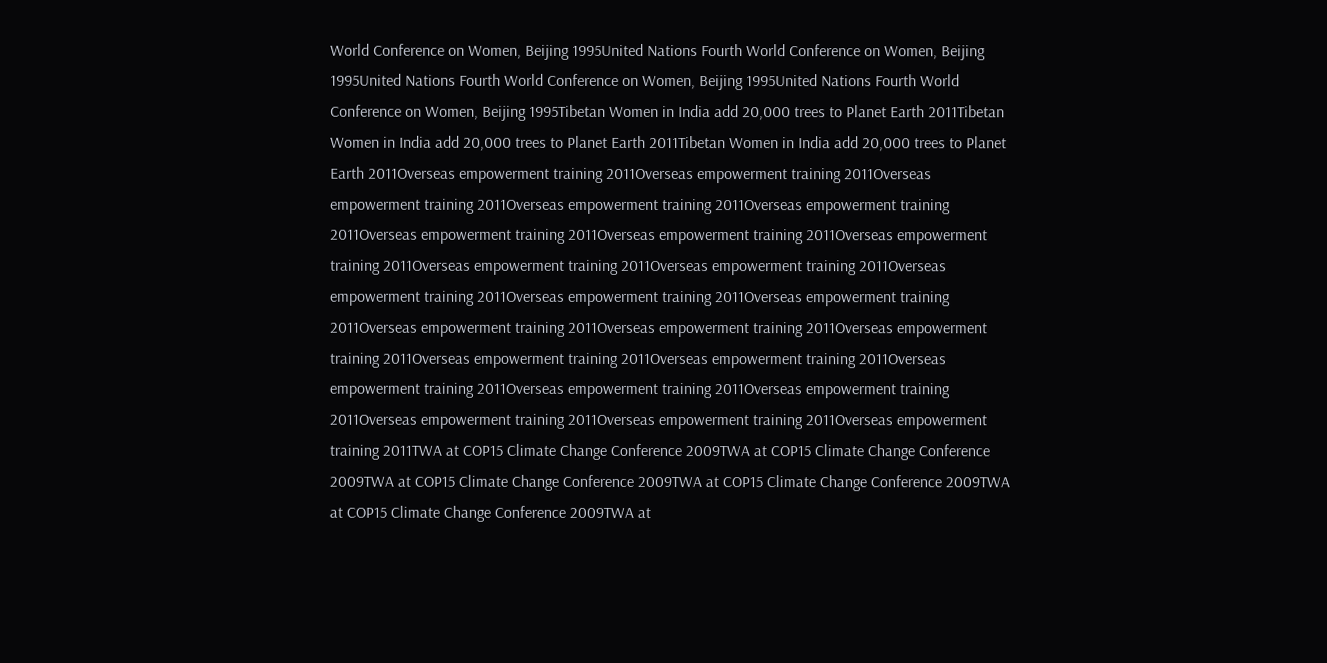World Conference on Women, Beijing 1995United Nations Fourth World Conference on Women, Beijing 1995United Nations Fourth World Conference on Women, Beijing 1995United Nations Fourth World Conference on Women, Beijing 1995Tibetan Women in India add 20,000 trees to Planet Earth 2011Tibetan Women in India add 20,000 trees to Planet Earth 2011Tibetan Women in India add 20,000 trees to Planet Earth 2011Overseas empowerment training 2011Overseas empowerment training 2011Overseas empowerment training 2011Overseas empowerment training 2011Overseas empowerment training 2011Overseas empowerment training 2011Overseas empowerment training 2011Overseas empowerment training 2011Overseas empowerment training 2011Overseas empowerment training 2011Overseas empowerment training 2011Overseas empowerment training 2011Overseas empowerment training 2011Overseas empowerment training 2011Overseas empowerment training 2011Overseas empowerment training 2011Overseas empowerment training 2011Overseas empowerment training 2011Overseas empowerment training 2011Overseas empowerment training 2011Overseas empowerment training 2011Overseas empowerment training 2011Overseas empowerment training 2011Overseas empowerment training 2011TWA at COP15 Climate Change Conference 2009TWA at COP15 Climate Change Conference 2009TWA at COP15 Climate Change Conference 2009TWA at COP15 Climate Change Conference 2009TWA at COP15 Climate Change Conference 2009TWA at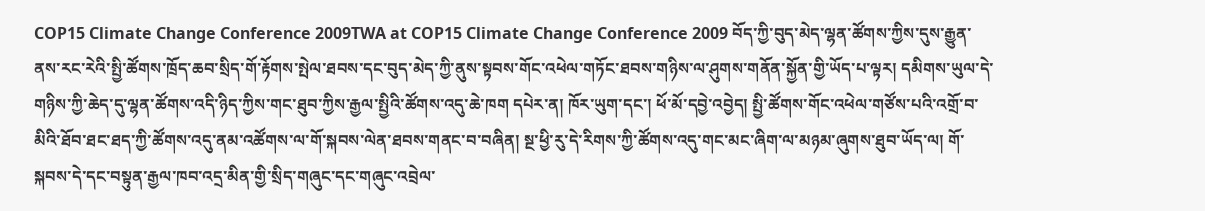COP15 Climate Change Conference 2009TWA at COP15 Climate Change Conference 2009 བོད་ཀྱི་བུད་མེད་ལྷན་ཚོགས་ཀྱིས་དུས་རྒྱུན་ནས་རང་རེའི་སྤྱི་ཚོགས་ཁྲོད་ཆབ་སྲིད་གོ་རྟོགས་སྤེལ་ཐབས་དང་བུད་མེད་ཀྱི་ནུས་སྟབས་གོང་འཕེལ་གཏོང་ཐབས་གཉིས་ལ་ཤུགས་གནོན་སྐྱོན་གྱི་ཡོད་པ་ལྟར། དམིགས་ཡུལ་དེ་གཉིས་ཀྱི་ཆེད་དུ་ལྷན་ཚོགས་འདི་ཉིད་ཀྱིས་གང་ཐུབ་ཀྱིས་རྒྱལ་སྤྱིའི་ཚོགས་འདུ་ཆེ་ཁག དཔེར་ན། ཁོར་ཡུག་དང་། ཕོ་མོ་དབྱེ་འབྱེད། སྤྱི་ཚོགས་གོང་འཕེལ་གཙོས་པའི་འགྲོ་བ་མིའི་ཐོབ་ཐང་ཐད་ཀྱི་ཚོགས་འདུ་ནམ་འཚོགས་ལ་གོ་སྐབས་ལེན་ཐབས་གནང་བ་བཞིན། སྔ་ཕྱི་རུ་དེ་རིགས་ཀྱི་ཚོགས་འདུ་གང་མང་ཞིག་ལ་མཉམ་ཞུགས་ཐུབ་ཡོད་ལ། གོ་སྐབས་དེ་དང་བསྟུན་རྒྱལ་ཁབ་འདྲ་མིན་གྱི་སྲིད་གཞུང་དང་གཞུང་འབྲེལ་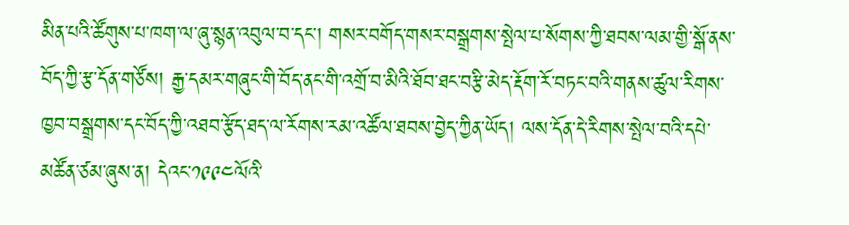མིན་པའི་ཚོགུས་པ་ཁག་ལ་ཞུ་སྙན་འབུལ་བ་དང་། གསར་བགོད་གསར་བསྒྲགས་སྤེལ་པ་སོགས་ཀྱི་ཐབས་ལམ་གྱི་སྒོ་ནས་བོད་ཀྱི་རྩ་དོན་གཙོས། རྒྱ་དམར་གཞུང་གི་བོད་ནང་གི་འགྲོ་བ་མིའི་ཐོབ་ཐང་བརྩི་མེད་རྡོག་རོ་བཏང་བའི་གནས་ཚུལ་རིགས་ཁྱབ་བསྒྲགས་དང་བོད་ཀྱི་འཐབ་རྩོད་ཐད་ལ་རོགས་རམ་འཚོལ་ཐབས་བྱེད་ཀྱིན་ཡོད། ལས་དོན་དེ་རིགས་སྤེལ་བའི་དཔེ་མཚོན་ཙམ་ཞུས་ན། དེའང་༡༩༩༤ལོའི་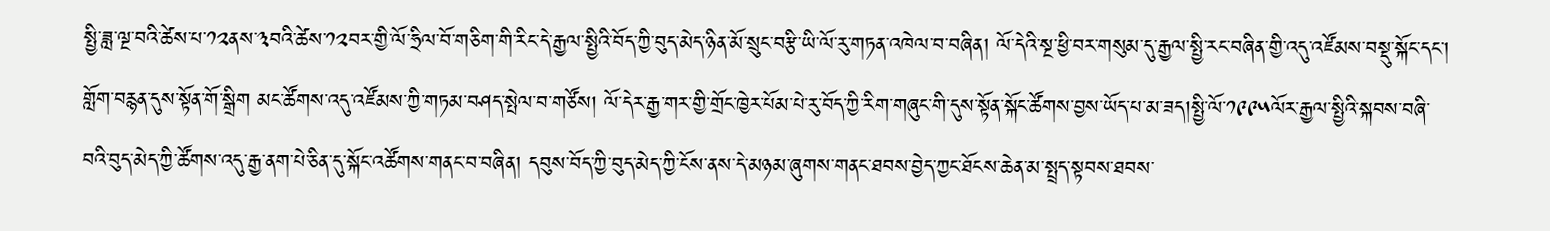སྤྱི་ཟླ་ལྔ་བའི་ཚེས་པ་༡༢ནས་༣བའི་ཚེས་༡༢བར་གྱི་ལོ་ཧྲིལ་བོ་གཅིག་གི་རིང་དེ་རྒྱལ་སྤྱིའི་བོད་ཀྱི་བུད་མེད་ཉིན་མོ་སྲུང་བརྩི་ཡི་ལོ་རུ་གཏན་འཁེལ་བ་བཞིན། ལོ་དེའི་སྔ་ཕྱི་བར་གསུམ་དུ་རྒྱལ་སྤྱི་རང་བཞིན་གྱི་འདུ་འཛོམས་བསྡུ་སྐོང་དང་། གློག་བརྙན་དུས་སྟོན་གོ་སྒྲིག མང་ཚོགས་འདུ་འཛོམས་ཀྱི་གཏམ་བཤད་སྤེལ་བ་གཙོས། ལོ་དེར་རྒྱ་གར་གྱི་གྲོང་ཁྱེར་པོམ་པེ་རུ་བོད་ཀྱི་རིག་གཞུང་གི་དུས་སྟོན་སྐོང་ཚོགས་བྱས་ཡོད་པ་མ་ཟད།སྤྱི་ལོ་༡༩༩༥ལོར་རྒྱལ་སྤྱིའི་སྐབས་བཞི་བའི་བུད་མེད་ཀྱི་ཚོགས་འདུ་རྒྱ་ནག་པེ་ཅིན་དུ་སྐོང་འཚོགས་གནང་བ་བཞིན། དབུས་བོད་ཀྱི་བུད་མེད་ཀྱི་ངོས་ནས་དེ་མཉམ་ཞུགས་གནང་ཐབས་བྱེད་ཀྱང་ཐོངས་ཆེན་མ་སྤྲད་སྟབས་ཐབས་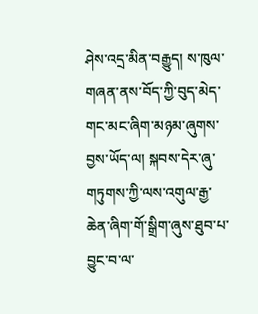ཤེས་འདྲ་མིན་བརྒྱུད། ས་ཁུལ་གཞན་ནས་བོད་ཀྱི་བུད་མེད་གང་མང་ཞིག་མཉམ་ཞུགས་བྱས་ཡོད་ལ། སྐབས་དེར་ཞུ་གཏུགས་ཀྱི་ལས་འགུལ་རྒྱ་ཆེན་ཞིག་གོ་སྒྲིག་ཞུས་ཐུབ་པ་བྱུང་བ་ལ་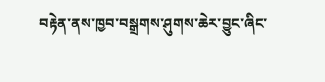བརྟེན་ནས་ཁྱབ་བསྒྲགས་ཤུགས་ཆེར་བྱུང་ཞིང་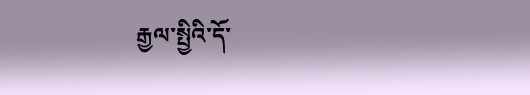རྒྱལ་སྤྱིའི་དོ་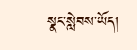སྣང་སླེབས་ཡོད།